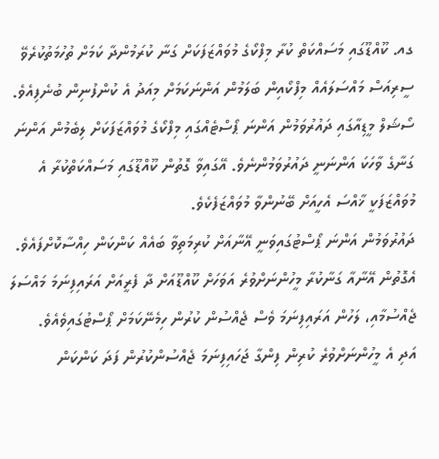ގއ. ކޫއްޑޫގައި މަސައްކަތް ކުރާ މިފްކޯގެ މުވައްޒަފަކަށް ގަނާ ކުރަމުންދާ ކަމަށް ތުހުމަތުކުރެވޭ ސީރިއަސް މައްސަލައެއް މިފްކޯއިން ބަލަމުން އަންނަކަމަށް މިއަދު އެ ކުންފުނިން ބުނެފިއެވެ.
ސޯޝަލް މީޑިއާގައި ދައުރުވަމުން އަންނަ ޕޯސްޓެއްގައި މިފްކޯގެ މުވައްޒަފަކަށް ލިބެމުން އަންނަ ގަނާގެ ވާހަކަ އަންނަނީ ދައުރުވަމުންނެވެ. އޭގައިވާ ގޮތުން ކޫއްޑޫގައި މަސައްކަތްކުރާ އެ މުވައްޒަފަކީ ޚާއްސަ އެހީއަށް ބޭނުންވާ މުވައްޒަފެކެވެ.
ދައުރުވަމުން އަންނަ ޕޯސްޓުގައިވަނީ އޭނާއަށް ކުރިމަތިވާ ބައެއް ކަންކަން ހިއްސާކޮށްފައެވެ. އެގޮތުން އޭނާއާ ގަނާކުރާ މީހުންނަށްވުރެ އަވަހަށް ކޫއްޑޫއަށް ދާ ފެރީއަށް އަރައިފިނަމަ މައްސަލަ ޖެއްސުމާއި، ލަހުން އަރައިފިނަމަ ވެސް ޖެއްސުން ކުރުން ހިމެނޭކަމަށް ޕޯސްޓުގައިވެއެވެ.
އަދި އެ މީހުންނަށްވުރެ ކުރިން ފިންގާ ޖަހައިފިނަމަ ޖެއްސުންކުރުން ފަދަ ކަންކަން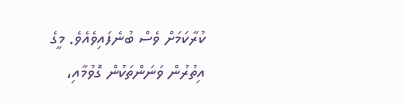ކުރާކަމަށް ވެސް ބުނެފައިވެއެވެ. މީގެ އިތުރުން ވަނަންތަކުން ގޮވުމާއި،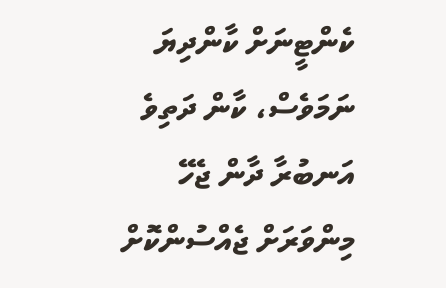ކެންޓީނަށް ކާންދިޔަ ނަމަވެސް، ކާން ދަތިވެ އަނބުރާ ދާން ޖެހޭ މިންވަރަށް ޖެއްސުންކޮށް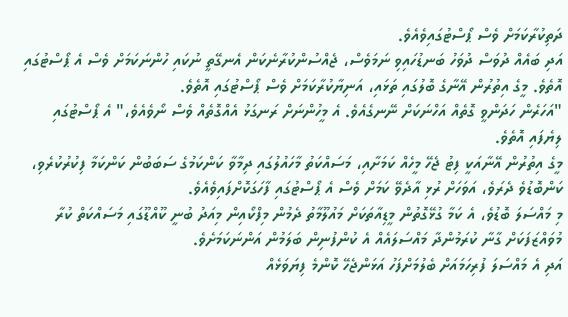ދަތިކުރާކަމަށް ވެސް ޕޯސްޓުގައިވެއެވެ.
އަދި ބައެއް ދުވަސް ދުވަހު ބަނޑުހައިވި ނަމަވެސް، ޖެއްސުންކުރާނެކަން އެނގޭތީ ނުކައި ހުންނަކަމަށް ވެސް އެ ޕޯސްޓުގައި އޮތެވެ. މީގެ އިތުރުން އޭނާގެ ބޮލުގައި ތަޅައި، އަނިޔާކުރާކަމަށް ވެސް ޕޯސްޓުގައި އޮތެވެ.
"އަހަރެން ހަދަންވީ ގޮތެއް އަހްނަކަށް ނޭނގެއެވެ. އެ މީހުންނަށް ރަނގަޅު އެއްގޮތެއް ވެސް ނޯވެއެވެ،" އެ ޕޯސްޓުގައި ލިޔެފައި އޮތެވެ.
މީގެ އިތުރުން އޭނާއަކީ ފިޓު ޖެހޭ މީހެއް ކަމަށާއި، މަސައްކަތު މާހައުލުގައި ދިމާވާ ކަންކަމުގެ ސަބަބުން ކަންކަމާ ފިކުރުކުރެވި، ކަންބޮޑުވެ ދެރަވެ، އަވަހަށް ރުޅި އާދެވޭ ކަމަށް ވެސް އެ ޕޯސްޓުގައި ފާހަގަކޮށްފައިވެއެވެ.
މި މައްސަލަ ބޮޑުވެ، އެ ކަމާ ގުޅޭގޮތުން މީޑިއާތަކަށް މައުލޫމާތު ދެމުން މިފްކޯއިން މިއަދު ބުނީ ކޫއްޑޫގައި މަސައްކަތް ކުރާ މުވައްޒަފަކަށް ގާނާ ކުރަމުންދާ މައްސަލައެއް އެ ކުންފުނިން ބަލަމުން އަންނަކަމަށެވެ.
އަދި އެ މައްސަލަ ފުރިހަމައަށް ބެލުމަށްފަހު އަޅަންޖެހޭ ކޮންމެ ފިޔަވަޅެއް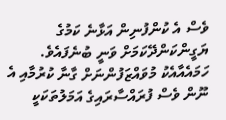ވެސް އެ ކުންފުނިން އަޅާނެ ކަމުގެ ޔަގީންކަންދޭކަމަށް ވަނީ ބުނެފައެވެ.
ހަމައެއާއެކު މުވައްޒަފުންނަށް ގާނާ ކުރުމާއި އެ ނޫން ވެސް ފުރައްސާރައިގެ އަމަލުތަކަކީ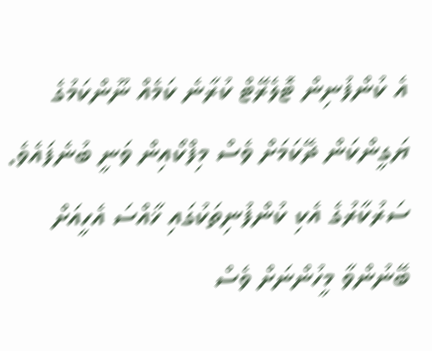އެ ކުންފުނިން ޓޮލެރޭޓް ކުރާނެ ކަމެއް ނޫންކަމުގެ ޔަގީންކަން ދޭކަމަށް ވެސް މިފްކޯއިން ވަނީ ބުނެފައެވެ.
ސަރުކާރުގެ އެކި ކުންފުނިތަކުގައި ޚާއްސަ އެހީއަށް ބޭނުންވާ މީހުންނަށް ވެސް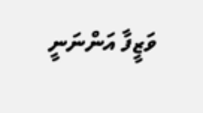ވަޒީފާ އަންނަނީ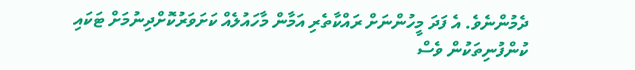ދެމުންނެވެ. އެ ފަދަ މީހުންނަށް ރައްކާތެރި އަމާން މާހައުލެއް ކަށަވަރުކޮށްދިނުމަށް ޓަކައި ކުންފުނިތަކުން ވެސް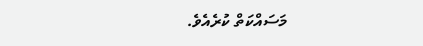މަސައްކަތް ކުރެއެވެ.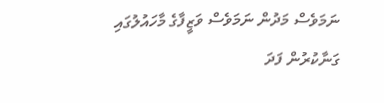ނަމަވެސް މަދުން ނަމަވެސް ވަޒީފާގެ މާހައުލުގައި ގަނާކުރުން ފަދަ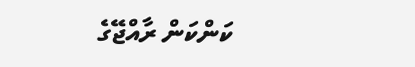ކަންކަން ރާއްޖޭގެ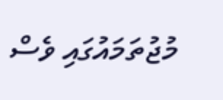މުޖުތަމައުގައި ވެސް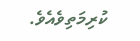ކުރިމަތިވެއެވެ.